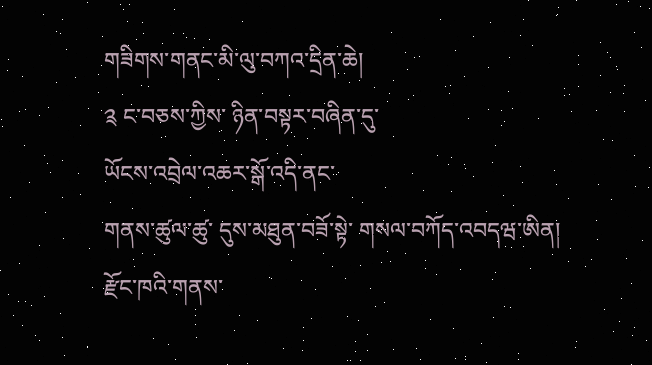གཟིགས་གནང་མི་ལུ་བཀའ་དྲིན་ཆེ།
༉ ང་བཅས་ཀྱིས་ ཉིན་བསྟར་བཞིན་དུ་
ཡོངས་འབྲེལ་འཆར་སྒོ་འདི་ནང་
གནས་ཚུལ་ཚུ་ དུས་མཐུན་བཟོ་སྟེ་ གསལ་བཀོད་འབདཝ་ཨིན།
རྫོང་ཁའི་གནས་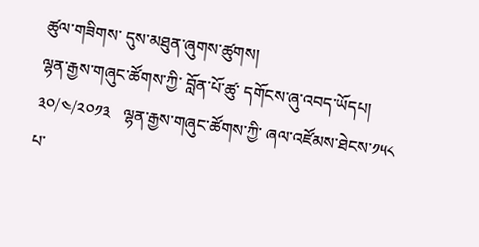ཚུལ་གཟིགས་ དུས་མཐུན་ཞུགས་ཚུགས།
ལྷན་རྒྱས་གཞུང་ཚོགས་ཀྱི་ བློན་པོ་ཚུ་ དགོངས་ཞུ་འབད་ཡོདཔ།
༣༠/༤/༢༠༡༣   ལྷན་རྒྱས་གཞུང་ཚོགས་ཀྱི་ ཞལ་འཛོམས་ཐེངས་༡༥༨ པ་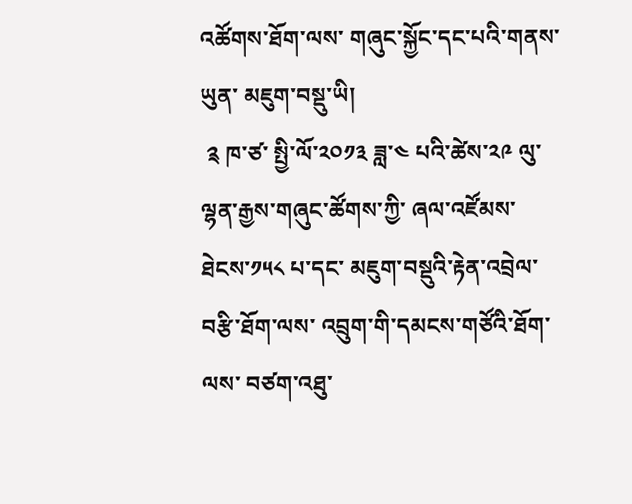འཚོགས་ཐོག་ལས་ གཞུང་སྐྱོང་དང་པའི་གནས་ཡུན་ མཇུག་བསྡུ་ཡི།
 ༉ ཁ་ཙ་ སྤྱི་ལོ་༢༠༡༣ ཟླ་༤ པའི་ཚེས་༢༩ ལུ་ ལྷན་རྒྱས་གཞུང་ཚོགས་ཀྱི་ ཞལ་འཛོམས་ཐེངས་༡༥༨ པ་དང་ མཇུག་བསྡུའི་རྟེན་འབྲེལ་བརྩི་ཐོག་ལས་ འབྲུག་གི་དམངས་གཙོའི་ཐོག་ལས་ བཙག་འཐུ་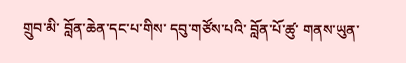གྲུབ་མི་ བློན་ཆེན་དང་པ་གིས་ དབུ་གཙོས་པའི་ བློན་པོ་ཚུ་ གནས་ཡུན་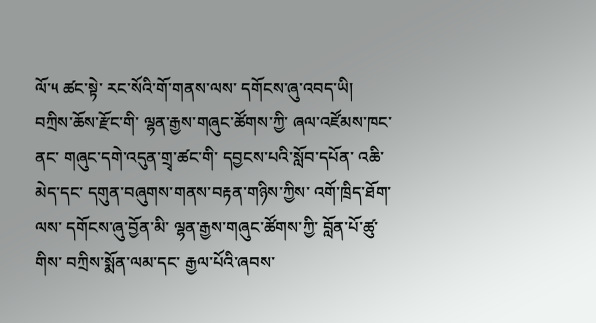ལོ་༥ ཚང་སྟེ་ རང་སོའི་གོ་གནས་ལས་ དགོངས་ཞུ་འབད་ཡི།
བཀྲིས་ཆོས་རྫོང་གི་ ལྷན་རྒྱས་གཞུང་ཚོགས་ཀྱི་ ཞལ་འཛོམས་ཁང་ནང་ གཞུང་དགེ་འདུན་གྲྭ་ཚང་གི་ དབྱངས་པའི་སློབ་དཔོན་ འཆི་མེད་དང་ དགུན་བཞུགས་གནས་བརྟན་གཉིས་ཀྱིས་ འགོ་ཁྲིད་ཐོག་ལས་ དགོངས་ཞུ་བྱོན་མི་ ལྷན་རྒྱས་གཞུང་ཚོགས་ཀྱི་ བློན་པོ་ཚུ་གིས་ བཀྲིས་སྨོན་ལམ་དང་ རྒྱལ་པོའི་ཞབས་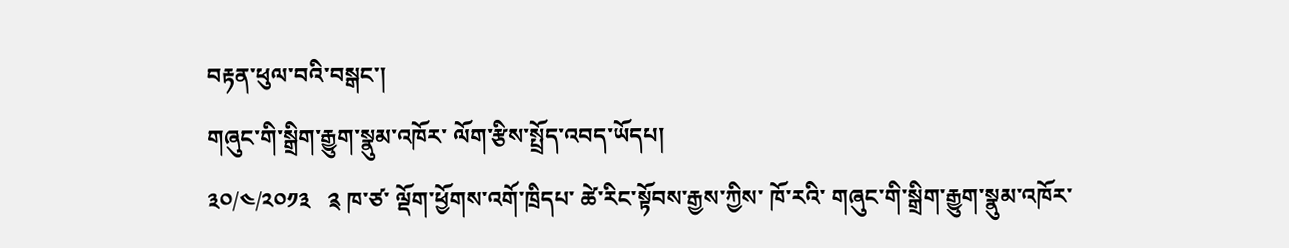བརྟན་ཕུལ་བའི་བསྒང་།
གཞུང་གི་སྒྲིག་རྒྱུག་སྣུམ་འཁོར་ ལོག་རྩིས་སྤྲོད་འབད་ཡོདཔ།
༣༠/༤/༢༠༡༣   ༉ ཁ་ཙ་ ལྡོག་ཕྱོགས་འགོ་ཁྲིདཔ་ ཚེ་རིང་སྟོབས་རྒྱས་ཀྱིས་ ཁོ་རའི་ གཞུང་གི་སྒྲིག་རྒྱུག་སྣུམ་འཁོར་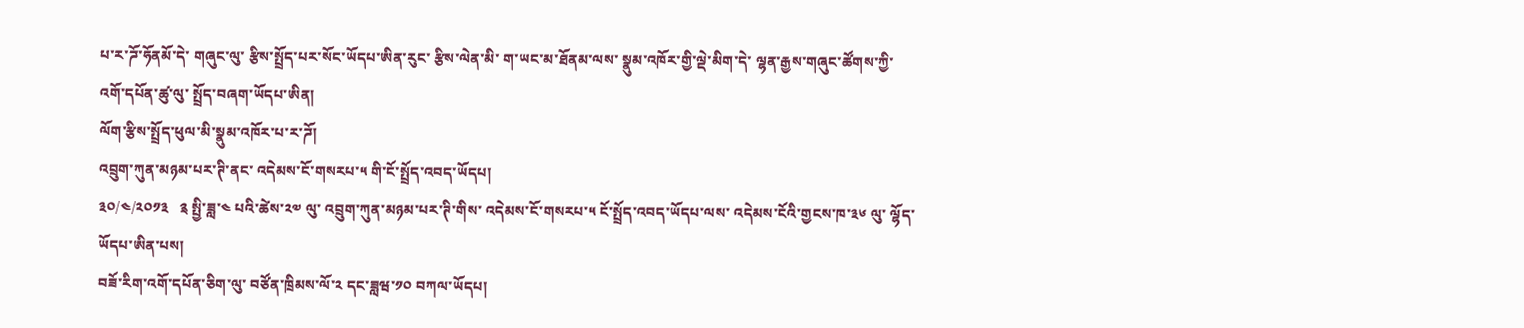པ་ར་ཌོ་ཧོནམོ་དེ་ གཞུང་ལུ་ རྩིས་སྤྲོད་པར་སོང་ཡོདཔ་ཨིན་རུང་ རྩིས་ལེན་མི་ ག་ཡང་མ་ཐོནམ་ལས་ སྣུམ་འཁོར་གྱི་ལྡེ་མིག་དེ་ ལྷན་རྒྱས་གཞུང་ཚོགས་ཀྱི་ འགོ་དཔོན་ཚུ་ལུ་ སྤྲོད་བཞག་ཡོདཔ་ཨིན།
ལོག་རྩིས་སྤྲོད་ཕུལ་མི་སྣུམ་འཁོར་པ་ར་ཌོ།
འབྲུག་ཀུན་མཉམ་པར་ཊི་ནང་ འདེམས་ངོ་གསརཔ་༥ གི་ངོ་སྤྲོད་འབད་ཡོདཔ།
༣༠/༤/༢༠༡༣   ༉ སྤྱི་ཟླ་༤ པའི་ཚེས་༢༧ ལུ་ འབྲུག་ཀུན་མཉམ་པར་ཊི་གིས་ འདེམས་ངོ་གསརཔ་༥ ངོ་སྤྲོད་འབད་ཡོདཔ་ལས་ འདེམས་ངོའི་གྱངས་ཁ་༣༦ ལུ་ ལྷོད་ཡོདཔ་ཨིན་པས།
བཟོ་རིག་འགོ་དཔོན་ཅིག་ལུ་ བཙོན་ཁྲིམས་ལོ་༢ དང་ཟླཝ་༡༠ བཀལ་ཡོདཔ།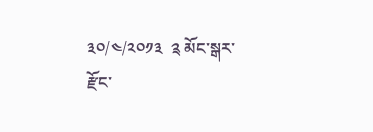༣༠/༤/༢༠༡༣  ༉ མོང་སྒར་རྫོང་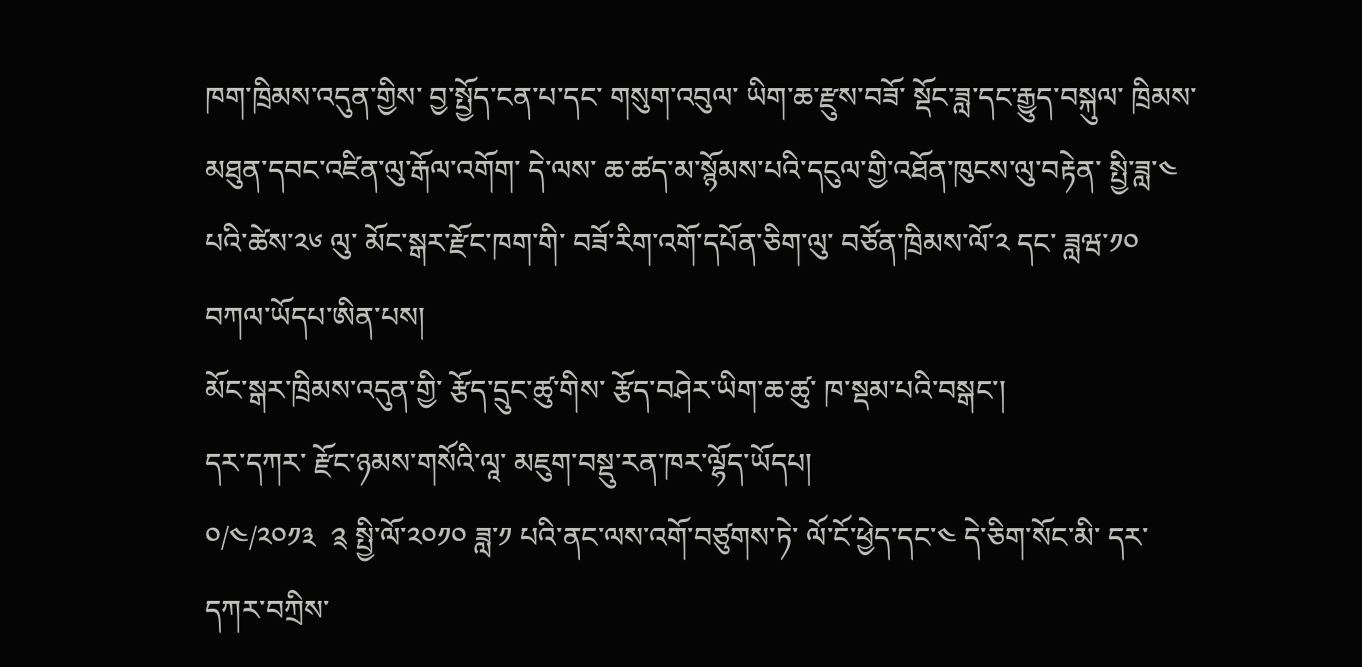ཁག་ཁྲིམས་འདུན་གྱིས་ བྱ་སྤྱོད་ངན་པ་དང་ གསུག་འབུལ་ ཡིག་ཆ་རྫུས་བཟོ་ སྡོང་ཟླ་དང་རྒྱུད་བསྐུལ་ ཁྲིམས་མཐུན་དབང་འཛིན་ལུ་རྒོལ་འགོག་ དེ་ལས་ ཆ་ཚད་མ་སྙོམས་པའི་དངུལ་གྱི་འཐོན་ཁུངས་ལུ་བརྟེན་ སྤྱི་ཟླ་༤ པའི་ཚེས་༢༦ ལུ་ མོང་སྒར་རྫོང་ཁག་གི་ བཟོ་རིག་འགོ་དཔོན་ཅིག་ལུ་ བཙོན་ཁྲིམས་ལོ་༢ དང་ ཟླཝ་༡༠ བཀལ་ཡོདཔ་ཨིན་པས།
མོང་སྒར་ཁྲིམས་འདུན་གྱི་ རྩོད་དྲུང་ཚུ་གིས་ རྩོད་བཤེར་ཡིག་ཆ་ཚུ་ ཁ་སྡམ་པའི་བསྒང་།
དར་དཀར་ རྫོང་ཉམས་གསོའི་ལཱ་ མཇུག་བསྡུ་རན་ཁར་ལྷོད་ཡོདཔ།
༠/༤/༢༠༡༣  ༉ སྤྱི་ལོ་༢༠༡༠ ཟླ་༡ པའི་ནང་ལས་འགོ་བཙུགས་ཏེ་ ལོ་ངོ་ཕྱེད་དང་༤ དེ་ཅིག་སོང་མི་ དར་དཀར་བཀྲིས་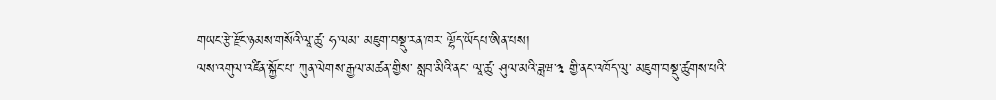གཡང་རྩེ་རྫོང་ཉམས་གསོའི་ལཱ་ཚུ་ ཧ་ལམ་ མཇུག་བསྡུ་རན་ཁར་ ལྷོད་ཡོདཔ་ཨིན་པས།
ལས་འགུལ་འཛིན་སྐྱོང་པ་ ཀུན་ལེགས་རྒྱལ་མཚན་གྱིས་ སླབ་མིའི་ནང་ ལཱ་ཚུ་ ཤུལ་མའི་ཟླཝ་༣ གྱི་ནང་འཁོད་ལུ་ མཇུག་བསྡུ་ཚུགས་པའི་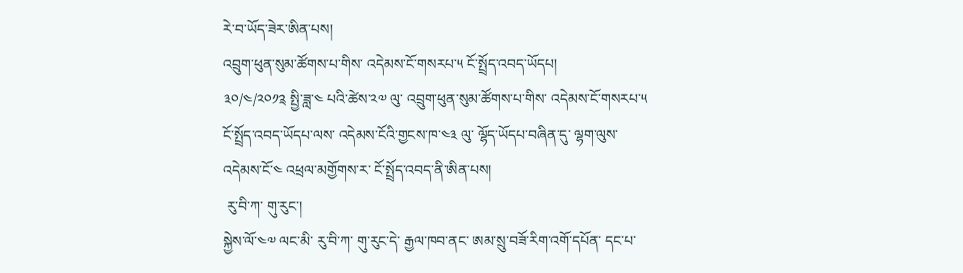རེ་བ་ཡོད་ཟེར་ཨིན་པས།
འབྲུག་ཕུན་སུམ་ཚོགས་པ་གིས་ འདེམས་ངོ་གསརཔ་༥ ངོ་སྤྲོད་འབད་ཡོདཔ།
༣༠/༤/༢༠༡༉ སྤྱི་ཟླ་༤ པའི་ཚེས་༢༧ ལུ་ འབྲུག་ཕུན་སུམ་ཚོགས་པ་གིས་ འདེམས་ངོ་གསརཔ་༥ ངོ་སྤྲོད་འབད་ཡོདཔ་ལས་ འདེམས་ངོའི་གྱངས་ཁ་༤༣ ལུ་ ལྷོད་ཡོདཔ་བཞིན་དུ་ ལྷག་ལུས་ འདེམས་ངོ་༤ འཕྲལ་མགྱོགས་ར་ ངོ་སྤྲོད་འབད་ནི་ཨིན་པས།
 རུ་བི་ཀ་ གུ་རུང་།
སྐྱེས་ལོ་༤༧ ལང་མི་ རུ་བི་ཀ་ གུ་རུང་དེ་ རྒྱལ་ཁབ་ནང་ ཨམ་སྲུ་བཟོ་རིག་འགོ་དཔོན་ དང་པ་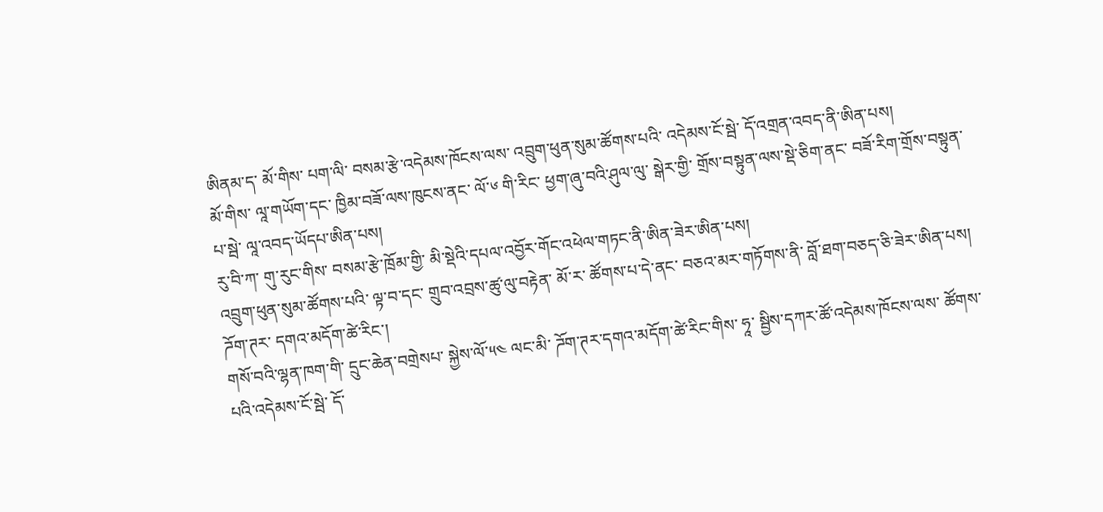ཨིནམ་ད་ མོ་གིས་ པག་ལི་ བསམ་རྩེ་འདེམས་ཁོངས་ལས་ འབྲུག་ཕུན་སུམ་ཚོགས་པའི་ འདེམས་ངོ་སྦེ་ དོ་འགྲན་འབད་ནི་ཨིན་པས།
མོ་གིས་ ལཱ་གཡོག་དང་ ཁྱིམ་བཟོ་ལས་ཁུངས་ནང་ ལོ་༦ གི་རིང་ ཕྱག་ཞུ་བའི་ཤུལ་ལུ་ སྒེར་གྱི་ གྲོས་བསྟུན་ལས་སྡེ་ཅིག་ནང་ བཟོ་རིག་གྲོས་བསྟུན་པ་སྦེ་ ལཱ་འབད་ཡོདཔ་ཨིན་པས།
རུ་བི་ཀ་ གུ་རུང་གིས་ བསམ་རྩེ་ཁྲོམ་གྱི་ མི་སྡེའི་དཔལ་འབྱོར་གོང་འཕེལ་གཏང་ནི་ཨིན་ཟེར་ཨིན་པས།
འབྲུག་ཕུན་སུམ་ཚོགས་པའི་ ལྟ་བ་དང་ གྲུབ་འབྲས་ཚུ་ལུ་བརྟེན་ མོ་ར་ ཚོགས་པ་དེ་ནང་ བཅའ་མར་གཏོགས་ནི་ བློ་ཐག་བཅད་ཅི་ཟེར་ཨིན་པས།
ཌོག་ཊར་ དགའ་མདོག་ཚེ་རིང་།
གསོ་བའི་ལྷན་ཁག་གི་ དྲུང་ཆེན་བགྲེསཔ་ སྐྱེས་ལོ་༥༤ ལང་མི་ ཌོག་ཊར་དགའ་མདོག་ཚེ་རིང་གིས་ ཧཱ་ སྦྱིས་དཀར་ཚོ་འདེམས་ཁོངས་ལས་ ཚོགས་པའི་འདེམས་ངོ་སྦེ་ དོ་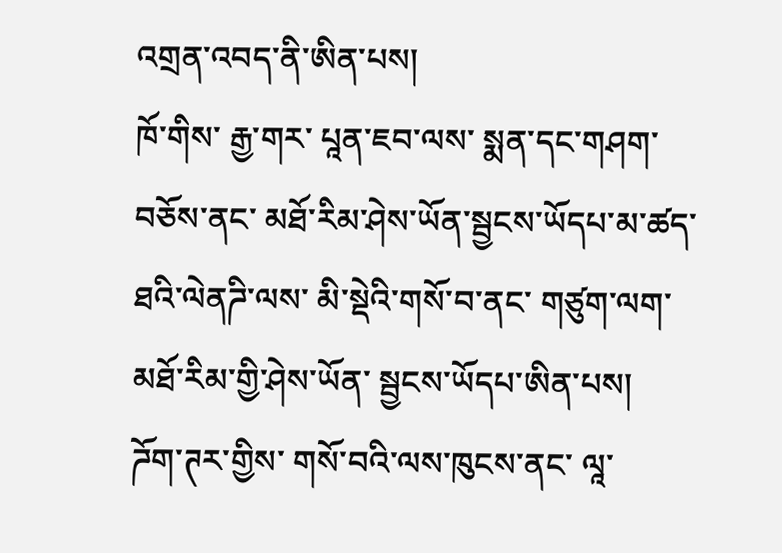འགྲན་འབད་ནི་ཨིན་པས།
ཁོ་གིས་ རྒྱ་གར་ པཱན་ཇབ་ལས་ སྨན་དང་གཤག་བཅོས་ནང་ མཐོ་རིམ་ཤེས་ཡོན་སྦྱངས་ཡོདཔ་མ་ཚད་ ཐའི་ལེནཌི་ལས་ མི་སྡེའི་གསོ་བ་ནང་ གཙུག་ལག་མཐོ་རིམ་གྱི་ཤེས་ཡོན་ སྦྱངས་ཡོདཔ་ཨིན་པས།
ཌོག་ཊར་གྱིས་ གསོ་བའི་ལས་ཁུངས་ནང་ ལཱ་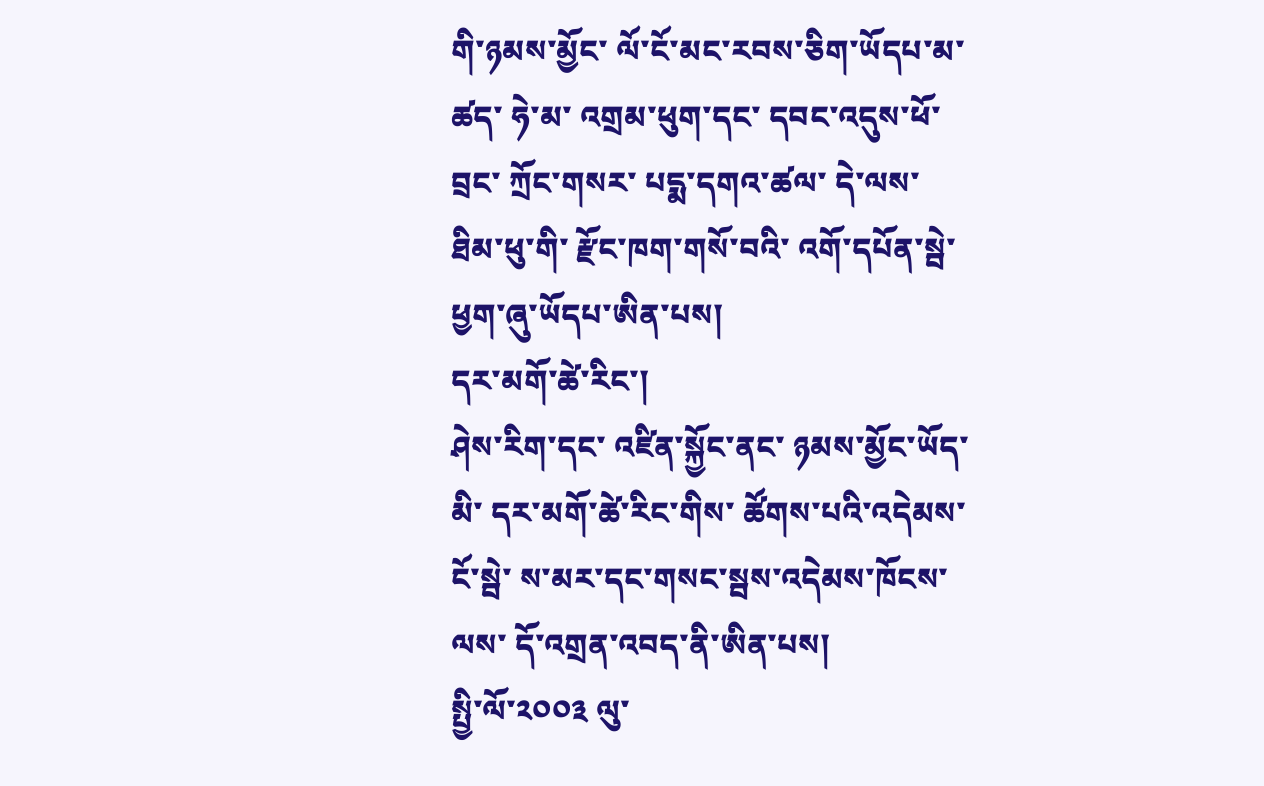གི་ཉམས་མྱོང་ ལོ་ངོ་མང་རབས་ཅིག་ཡོདཔ་མ་ཚད་ ཧེ་མ་ འགྲམ་ཕུག་དང་ དབང་འདུས་ཕོ་བྲང་ ཀྲོང་གསར་ པདྨ་དགའ་ཚལ་ དེ་ལས་ ཐིམ་ཕུ་གི་ རྫོང་ཁག་གསོ་བའི་ འགོ་དཔོན་སྦེ་ ཕྱག་ཞུ་ཡོདཔ་ཨིན་པས།
དར་མགོ་ཚེ་རིང་།
ཤེས་རིག་དང་ འཛིན་སྐྱོང་ནང་ ཉམས་མྱོང་ཡོད་མི་ དར་མགོ་ཚེ་རིང་གིས་ ཚོགས་པའི་འདེམས་ངོ་སྦེ་ ས་མར་དང་གསང་སྦས་འདེམས་ཁོངས་ལས་ དོ་འགྲན་འབད་ནི་ཨིན་པས།
སྤྱི་ལོ་༢༠༠༣ ལུ་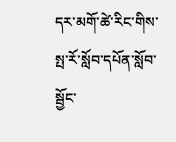དར་མགོ་ཚེ་རིང་གིས་ སྤ་རོ་སློབ་དཔོན་སློབ་སྦྱོང་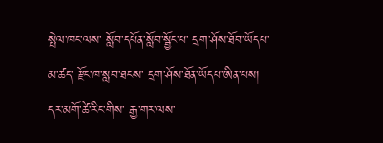སྤེལ་ཁང་ལས་ སློབ་དཔོན་སློབ་སྦྱོང་པ་ དྲག་ཤོས་ཐོབ་ཡོདཔ་མ་ཚད་ རྫོང་ཁ་སླབ་ཐངས་ དྲག་ཤོས་ཐོན་ཡོདཔ་ཨིན་པས།
དར་མགོ་ཚེ་རིང་གིས་ རྒྱ་གར་ལས་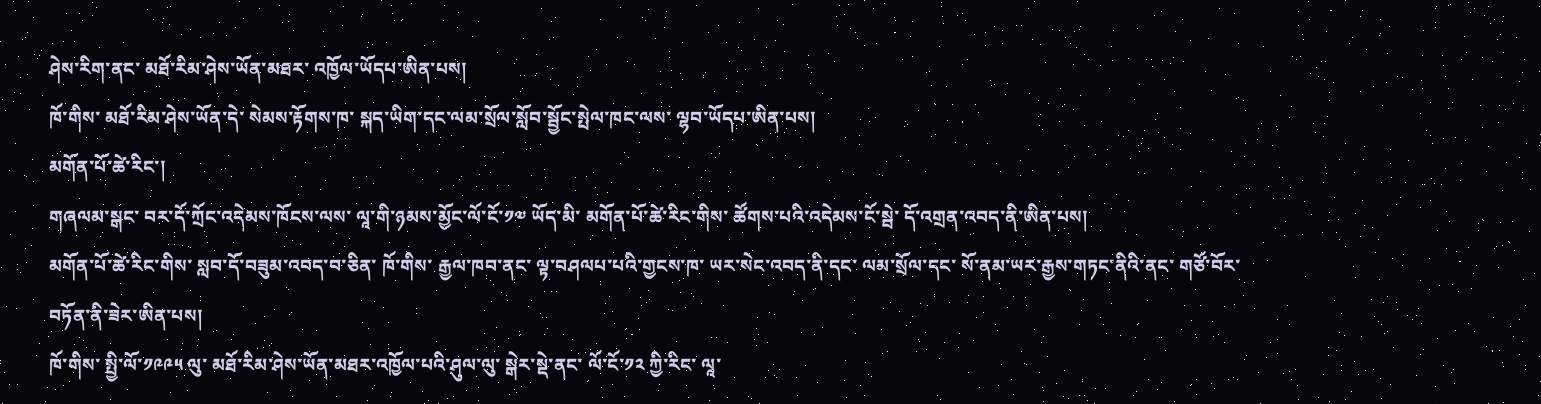ཤེས་རིག་ནང་ མཐོ་རིམ་ཤེས་ཡོན་མཐར་ འཁྱོལ་ཡོདཔ་ཨིན་པས།
ཁོ་གིས་ མཐོ་རིམ་ཤེས་ཡོན་དེ་ སེམས་རྟོགས་ཁ་ སྐད་ཡིག་དང་ལམ་སྲོལ་སློབ་སྦྱོང་སྤེལ་ཁང་ལས་ ལྷབ་ཡོདཔ་ཨིན་པས།
མགོན་པོ་ཚེ་རིང་།
གཞལམ་སྒང་ བར་དོ་ཀྲོང་འདེམས་ཁོངས་ལས་ ལཱ་གི་ཉམས་མྱོང་ལོ་ངོ་༡༧ ཡོད་མི་ མགོན་པོ་ཚེ་རིང་གིས་ ཚོགས་པའི་འདེམས་ངོ་སྦེ་ དོ་འགྲན་འབད་ནི་ཨིན་པས།
མགོན་པོ་ཚེ་རིང་གིས་ སླབ་དོ་བཟུམ་འབད་བ་ཅིན་ ཁོ་གིས་ རྒྱལ་ཁབ་ནང་ ལྟ་བཤལཔ་པའི་གྱངས་ཁ་ ཡར་སེང་འབད་ནི་དང་ ལམ་སྲོལ་དང་ སོ་ནམ་ཡར་རྒྱས་གཏང་ནིའི་ནང་ གཙོ་བོར་བཏོན་ནི་ཟེར་ཨིན་པས།
ཁོ་གིས་ སྤྱི་ལོ་༡༩༩༥ ལུ་ མཐོ་རིམ་ཤེས་ཡོན་མཐར་འཁྱོལ་པའི་ཤུལ་ལུ་ སྒེར་སྡེ་ནང་ ལོ་ངོ་༡༢ ཀྱི་རིང་ ལཱ་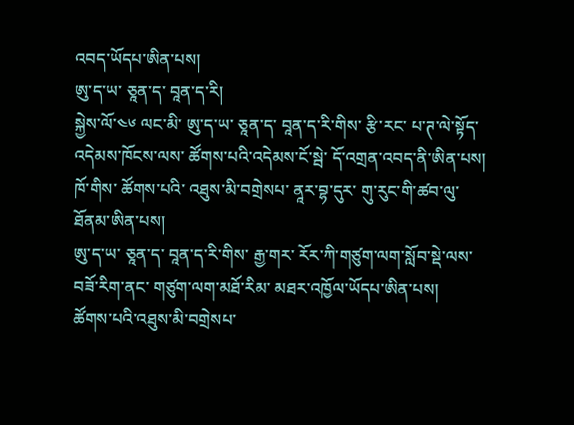འབད་ཡོདཔ་ཨིན་པས།
ཨུ་ད་ཡ་ ཅཱན་ད་ བཱན་ད་རི།
སྐྱེས་ལོ་༤༦ ལང་མི་ ཨུ་ད་ཡ་ ཅཱན་ད་ བཱན་ད་རི་གིས་ རྩི་རང་ པ་ཊ་ལེ་སྟོད་འདེམས་ཁོངས་ལས་ ཚོགས་པའི་འདེམས་ངོ་སྦེ་ དོ་འགྲན་འབད་ནི་ཨིན་པས།
ཁོ་གིས་ ཚོགས་པའི་ འཐུས་མི་བགྲེསཔ་ ནཱར་བྷ་དུར་ གུ་རུང་གི་ཚབ་ལུ་ ཐོནམ་ཨིན་པས།
ཨུ་ད་ཡ་ ཅཱན་ད་ བཱན་ད་རི་གིས་ རྒྱ་གར་ རོར་ཀི་གཙུག་ལག་སློབ་སྡེ་ལས་ བཟོ་རིག་ནང་ གཙུག་ལག་མཐོ་རིམ་ མཐར་འཁྱོལ་ཡོདཔ་ཨིན་པས།
ཚོགས་པའི་འཐུས་མི་བགྲེསཔ་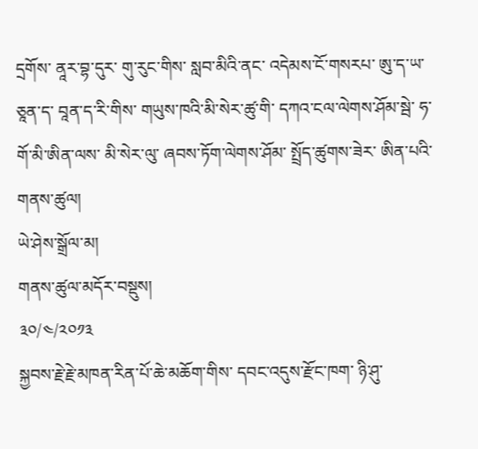དྲགོས་ ནཱར་བྷ་དུར་ གུ་རུང་གིས་ སླབ་མིའི་ནང་ འདེམས་ངོ་གསརཔ་ ཨུ་ད་ཡ་ ཅཱན་ད་ བཱན་ད་རི་གིས་ གཡུས་ཁའི་མི་སེར་ཚུ་གི་ དཀའ་ངལ་ལེགས་ཤོམ་སྦེ་ ཧ་གོ་མི་ཨིན་ལས་ མི་སེར་ལུ་ ཞབས་ཏོག་ལེགས་ཤོམ་ སྤྲོད་ཚུགས་ཟེར་ ཨིན་པའི་གནས་ཚུལ།
ཡེ་ཤེས་སྒྲོལ་མ།
གནས་ཚུལ་མདོར་བསྡུས།
༣༠/༤/༢༠༡༣
སྐྱབས་རྗེ་རྗེ་མཁན་རིན་པོ་ཆེ་མཆོག་གིས་ དབང་འདུས་རྫོང་ཁག་ ཉི་ཤུ་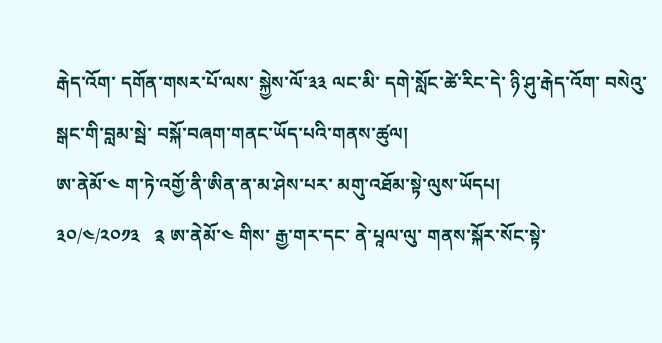རྒེད་འོག་ དགོན་གསར་པོ་ལས་ སྐྱེས་ལོ་༣༣ ལང་མི་ དགེ་སློང་ཚེ་རིང་དེ་ ཉི་ཤུ་རྒེད་འོག་ བསེའུ་སྒང་གི་བླམ་སྦེ་ བསྐོ་བཞག་གནང་ཡོད་པའི་གནས་ཚུལ།
ཨ་ནེམོ་༤ ག་ཏེ་འགྱོ་ནི་ཨིན་ན་མ་ཤེས་པར་ མགུ་འཐོམ་སྟེ་ལུས་ཡོདཔ།
༣༠/༤/༢༠༡༣   ༉ ཨ་ནེམོ་༤ གིས་ རྒྱ་གར་དང་ ནེ་པཱལ་ལུ་ གནས་སྐོར་སོང་སྟེ་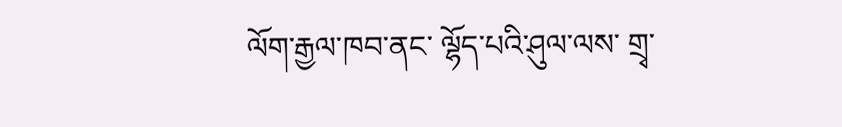ལོག་རྒྱལ་ཁབ་ནང་ ལྷོད་པའི་ཤུལ་ལས་ གྲྭ་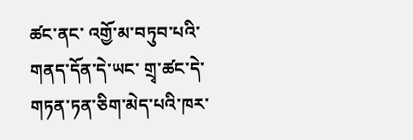ཚང་ནང་ འགྱོ་མ་བཏུབ་པའི་གནད་དོན་དེ་ཡང་ གྲྭ་ཚང་དེ་ གཏན་ཏན་ཅིག་མེད་པའི་ཁར་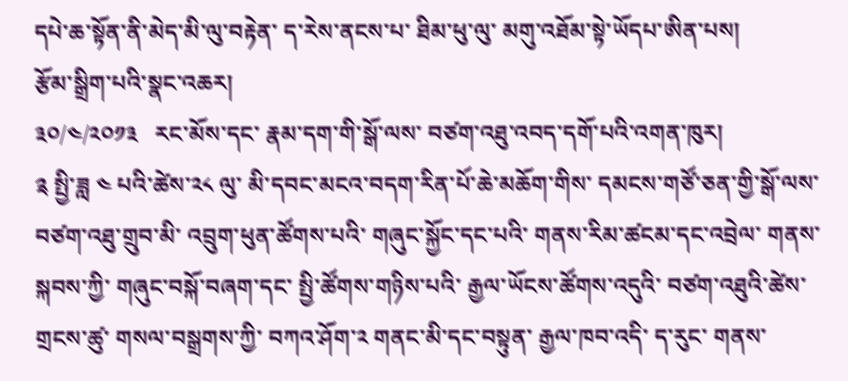དཔེ་ཆ་སྟོན་ནི་མེད་མི་ལུ་བརྟེན་ ད་རེས་ནངས་པ་ ཐིམ་ཕུ་ལུ་ མགུ་འཐོམ་སྟེ་ཡོདཔ་ཨིན་པས།
རྩོམ་སྒྲིག་པའི་སྣང་འཆར།
༣༠/༤/༢༠༡༣   རང་མོས་དང་ རྣམ་དག་གི་སྒོ་ལས་ བཙག་འཐུ་འབད་དགོ་པའི་འགན་ཁུར།
༉ སྤྱི་ཟླ ༤ པའི་ཚེས་༢༨ ལུ་ མི་དབང་མངའ་བདག་རིན་པོ་ཆེ་མཆོག་གིས་ དམངས་གཙོ་ཅན་གྱི་སྒོ་ལས་ བཙག་འཐུ་གྲུབ་མི་ འབྲུག་ཕུན་ཚོགས་པའི་ གཞུང་སྐྱོང་དང་པའི་ གནས་རིམ་ཚངམ་དང་འབྲེལ་ གནས་སྐབས་ཀྱི་ གཞུང་བསྐོ་བཞག་དང་ སྤྱི་ཚོགས་གཉིས་པའི་ རྒྱལ་ཡོངས་ཚོགས་འདུའི་ བཙག་འཐུའི་ཚེས་གྲངས་ཚུ་ གསལ་བསྒྲགས་ཀྱི་ བཀའ་ཤོག་༢ གནང་མི་དང་བསྟུན་ རྒྱལ་ཁབ་འདི་ ད་རུང་ གནས་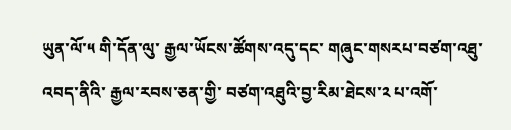ཡུན་ལོ་༥ གི་དོན་ལུ་ རྒྱལ་ཡོངས་ཚོགས་འདུ་དང་ གཞུང་གསརཔ་བཙག་འཐུ་འབད་ནིའི་ རྒྱལ་རབས་ཅན་གྱི་ བཙག་འཐུའི་བྱ་རིམ་ཐེངས་༢ པ་འགོ་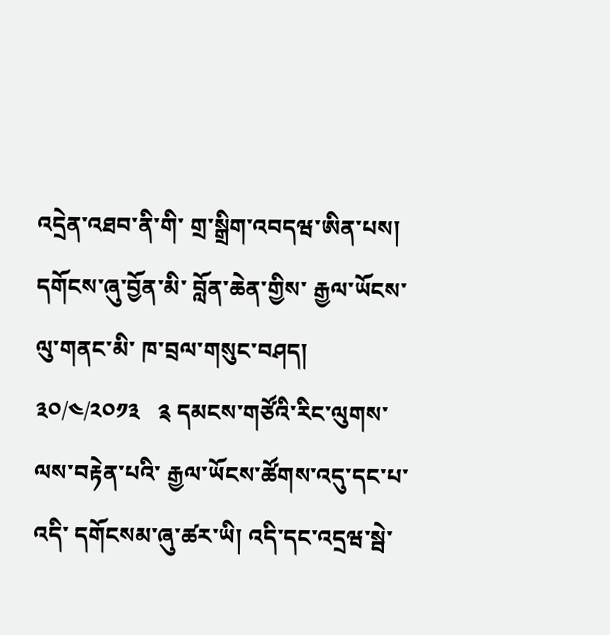འདྲེན་འཐབ་ནི་གི་ གྲ་སྒྲིག་འབདཝ་ཨིན་པས།
དགོངས་ཞུ་བྱོན་མི་ བློན་ཆེན་གྱིས་ རྒྱལ་ཡོངས་ལུ་གནང་མི་ ཁ་བྲལ་གསུང་བཤད།
༣༠/༤/༢༠༡༣   ༉ དམངས་གཙོའི་རིང་ལུགས་ལས་བརྟེན་པའི་ རྒྱལ་ཡོངས་ཚོགས་འདུ་དང་པ་འདི་ དགོངསམ་ཞུ་ཚར་ཡི། འདི་དང་འདྲཝ་སྦེ་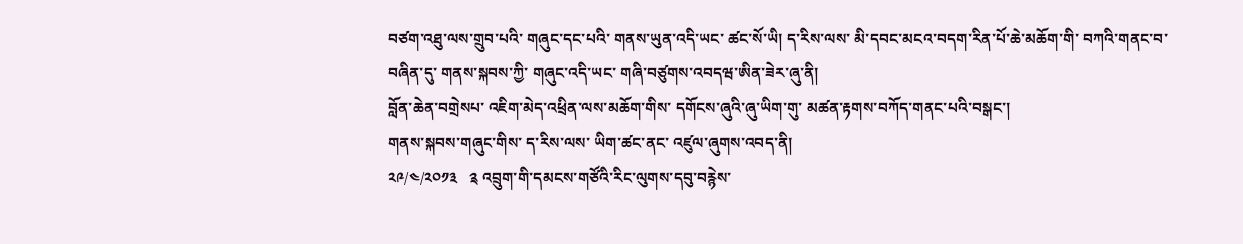བཙག་འཐུ་ལས་གྲུབ་པའི་ གཞུང་དང་པའི་ གནས་ཡུན་འདི་ཡང་ ཚང་སོ་ཡི། ད་རིས་ལས་ མི་དབང་མངའ་བདག་རིན་པོ་ཆེ་མཆོག་གི་ བཀའི་གནང་བ་བཞིན་དུ་ གནས་སྐབས་ཀྱི་ གཞུང་འདི་ཡང་ གཞི་བཙུགས་འབདཝ་ཨིན་ཟེར་ཞུ་ནི།
བློན་ཆེན་བགྲེསཔ་ འཇིག་མེད་འཕྲིན་ལས་མཆོག་གིས་ དགོངས་ཞུའི་ཞུ་ཡིག་གུ་ མཚན་རྟགས་བཀོད་གནང་པའི་བསྒང་།
གནས་སྐབས་གཞུང་གིས་ ད་རིས་ལས་ ཡིག་ཚང་ནང་ འཛུལ་ཞུགས་འབད་ནི།
༢༩/༤/༢༠༡༣   ༉ འབྲུག་གི་དམངས་གཙོའི་རིང་ལུགས་དབུ་བརྙེས་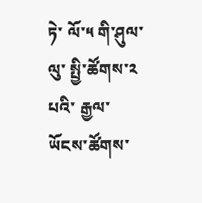ཏེ་ ལོ་༥ གི་ཤུལ་ལུ་ སྤྱི་ཚོགས་༢ པའི་ རྒྱལ་ཡོངས་ཚོགས་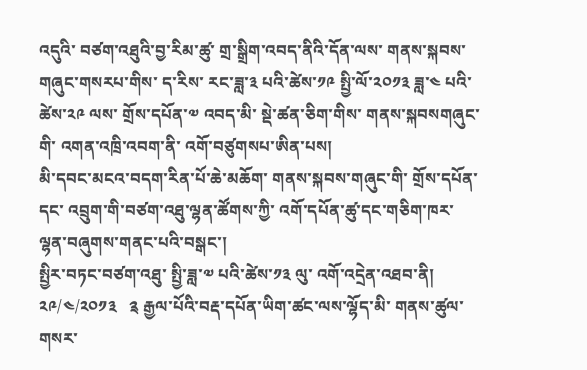འདུའི་ བཙག་འཐུའི་བྱ་རིམ་ཚུ་ གྲ་སྒྲིག་འབད་ནིའི་དོན་ལས་ གནས་སྐབས་གཞུང་གསརཔ་གིས་ ད་རིས་ རང་ཟླ་༣ པའི་ཚེས་༡༩ སྤྱི་ལོ་༢༠༡༣ ཟླ་༤ པའི་ཚེས་༢༩ ལས་ གྲོས་དཔོན་༧ འབད་མི་ སྡེ་ཚན་ཅིག་གིས་ གནས་སྐབསགཞུང་གི་ འགན་འཁྲི་འབག་ནི་ འགོ་བཙུགསཔ་ཨིན་པས།
མི་དབང་མངའ་བདག་རིན་པོ་ཆེ་མཆོག་ གནས་སྐབས་གཞུང་གི་ གྲོས་དཔོན་དང་ འབྲུག་གི་བཙག་འཐུ་ལྷན་ཚོགས་ཀྱི་ འགོ་དཔོན་ཚུ་དང་གཅིག་ཁར་ ལྷན་བཞུགས་གནང་པའི་བསྒང་།
སྤྱིར་བཏང་བཙག་འཐུ་ སྤྱི་ཟླ་༧ པའི་ཚེས་༡༣ ལུ་ འགོ་འདྲེན་འཐབ་ནི།
༢༩/༤/༢༠༡༣   ༉ རྒྱལ་པོའི་བརྡ་དཔོན་ཡིག་ཚང་ལས་ལྷོད་མི་ གནས་ཚུལ་གསར་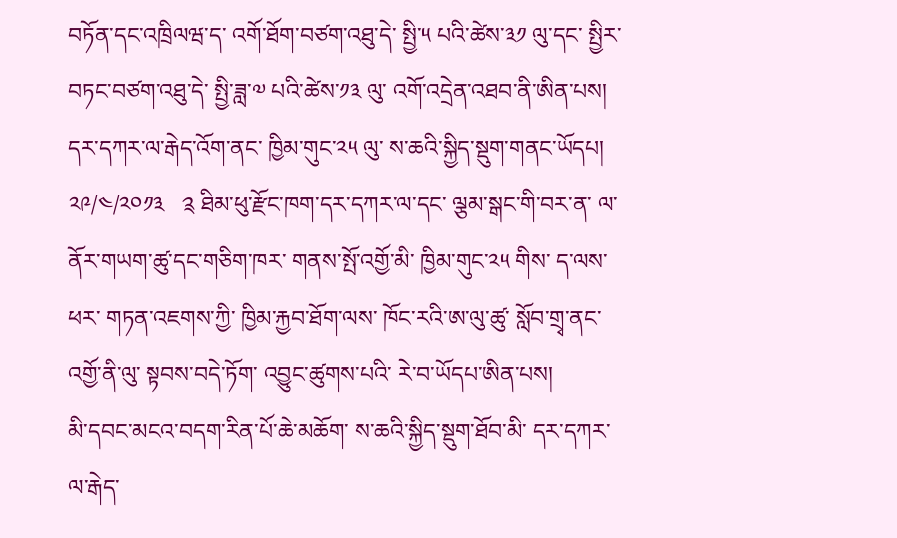བཏོན་དང་འཁྲིལཝ་ད་ འགོ་ཐོག་བཙག་འཐུ་དེ་ སྤྱི་༥ པའི་ཚེས་༣༡ ལུ་དང་ སྤྱིར་བཏང་བཙག་འཐུ་དེ་ སྤྱི་ཟླ་༧ པའི་ཚེས་༡༣ ལུ་ འགོ་འདྲེན་འཐབ་ནི་ཨིན་པས།
དར་དཀར་ལ་རྒེད་འོག་ནང་ ཁྱིམ་གུང་༢༥ ལུ་ ས་ཆའི་སྐྱིད་སྡུག་གནང་ཡོདཔ།
༢༩/༤/༢༠༡༣   ༉ ཐིམ་ཕུ་རྫོང་ཁག་དར་དཀར་ལ་དང་ ལྕམ་སྒང་གི་བར་ན་ ལ་ནོར་གཡག་ཚུ་དང་གཅིག་ཁར་ གནས་སྤོ་འགྱོ་མི་ ཁྱིམ་གུང་༢༥ གིས་ ད་ལས་ཕར་ གཏན་འཇགས་ཀྱི་ ཁྱིམ་རྐྱབ་ཐོག་ལས་ ཁོང་རའི་ཨ་ལུ་ཚུ་ སློབ་གྲྭ་ནང་ འགྱོ་ནི་ལུ་ སྟབས་བདེ་ཏོག་ འབྱུང་ཚུགས་པའི་ རེ་བ་ཡོདཔ་ཨིན་པས།
མི་དབང་མངའ་བདག་རིན་པོ་ཆེ་མཆོག་ ས་ཆའི་སྐྱིད་སྡུག་ཐོབ་མི་ དར་དཀར་ལ་རྒེད་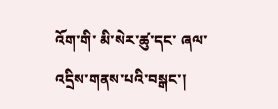འོག་གི་ མི་སེར་ཚུ་དང་ ཞལ་འདྲིས་གནས་པའི་བསྒང་།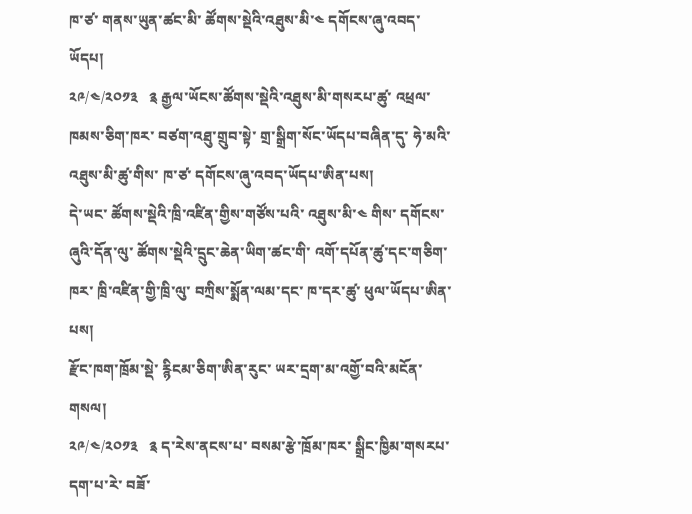ཁ་ཙ་ གནས་ཡུན་ཚང་མི་ ཚོགས་སྡེའི་འཐུས་མི་༤ དགོངས་ཞུ་འབད་ཡོདཔ།
༢༩/༤/༢༠༡༣   ༉ རྒྱལ་ཡོངས་ཚོགས་སྡེའི་འཐུས་མི་གསརཔ་ཚུ་ འཕྲལ་ཁམས་ཅིག་ཁར་ བཙག་འཐུ་གྲུབ་སྟེ་ གྲ་སྒྲིག་སོང་ཡོདཔ་བཞིན་དུ་ ཧེ་མའི་ འཐུས་མི་ཚུ་གིས་ ཁ་ཙ་ དགོངས་ཞུ་འབད་ཡོདཔ་ཨིན་པས།
དེ་ཡང་ ཚོགས་སྡེའི་ཁྲི་འཛིན་གྱིས་གཙོས་པའི་ འཐུས་མི་༤ གིས་ དགོངས་ཞུའི་དོན་ལུ་ ཚོགས་སྡེའི་དྲུང་ཆེན་ཡིག་ཚང་གི་ འགོ་དཔོན་ཚུ་དང་གཅིག་ཁར་ ཁྲི་འཛིན་གྱི་ཁྲི་ལུ་ བཀྲིས་སྨོན་ལམ་དང་ ཁ་དར་ཚུ་ ཕུལ་ཡོདཔ་ཨིན་པས།
རྫོང་ཁག་ཁྲོམ་སྡེ་ རྙིངམ་ཅིག་ཨིན་རུང་ ཡར་དྲག་མ་འགྱོ་བའི་མངོན་གསལ།
༢༩/༤/༢༠༡༣   ༉ ད་རེས་ནངས་པ་ བསམ་རྩེ་ཁྲོམ་ཁར་ སྒྲིང་ཁྱིམ་གསརཔ་ དག་པ་རེ་ བཟོ་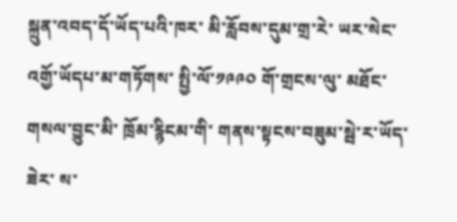སྐྲུན་འབད་དོ་ཡོད་པའི་ཁར་ མི་རློབས་དུམ་གྲ་རེ་ ཡར་སེང་འགྱོ་ཡོདཔ་མ་གཏོགས་ སྤྱི་ལོ་༡༩༩༠ གོ་གྲངས་ལུ་ མཐོང་གསལ་བྱུང་མི་ ཁྲོམ་རྙིངམ་གི་ གནས་སྟངས་བཟུམ་སྦེ་ར་ཡོད་ཟེར་ ས་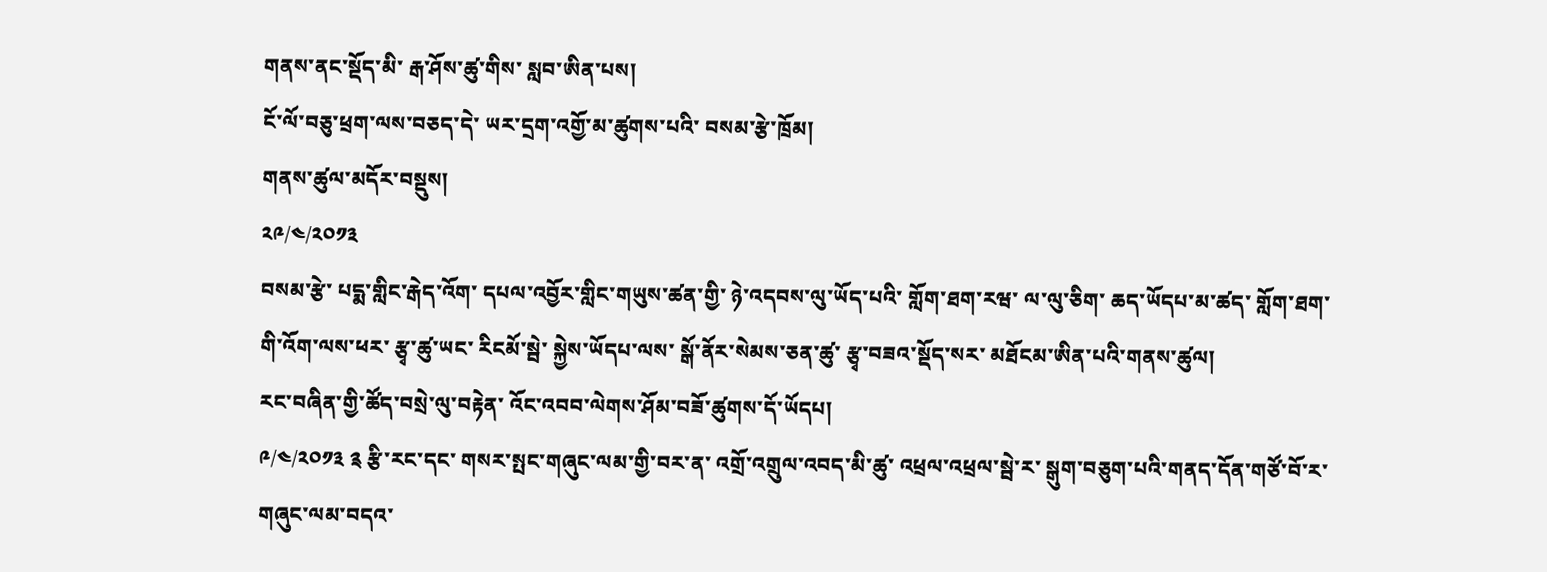གནས་ནང་སྡོད་མི་ རྒ་ཤོས་ཚུ་གིས་ སླབ་ཨིན་པས།
ངོ་ལོ་བཅུ་ཕྲག་ལས་བཅད་དེ་ ཡར་དྲག་འགྱོ་མ་ཚུགས་པའི་ བསམ་རྩེ་ཁྲོམ།
གནས་ཚུལ་མདོར་བསྡུས།
༢༩/༤/༢༠༡༣
བསམ་རྩེ་ པདྨ་གླིང་རྒེད་འོག་ དཔལ་འབྱོར་གླིང་གཡུས་ཚན་གྱི་ ཉེ་འདབས་ལུ་ཡོད་པའི་ གློག་ཐག་རཝ་ ལ་ལུ་ཅིག་ ཆད་ཡོདཔ་མ་ཚད་ གློག་ཐག་གི་འོག་ལས་ཕར་ རྩྭ་ཚུ་ཡང་ རིངམོ་སྦེ་ སྐྱེས་ཡོདཔ་ལས་ སྒོ་ནོར་སེམས་ཅན་ཚུ་ རྩྭ་བཟའ་སྡོད་སར་ མཐོངམ་ཨིན་པའི་གནས་ཚུལ།
རང་བཞིན་གྱི་ཚོད་བསྲེ་ལུ་བརྟེན་ འོང་འབབ་ལེགས་ཤོམ་བཟོ་ཚུགས་དོ་ཡོདཔ།
༩/༤/༢༠༡༣ ༉ རྩི་རང་དང་ གསར་སྤང་གཞུང་ལམ་གྱི་བར་ན་ འགྲོ་འགྲུལ་འབད་མི་ཚུ་ འཕྲལ་འཕྲལ་སྦེ་ར་ སྒུག་བཅུག་པའི་གནད་དོན་གཙོ་བོ་ར་ གཞུང་ལམ་བདའ་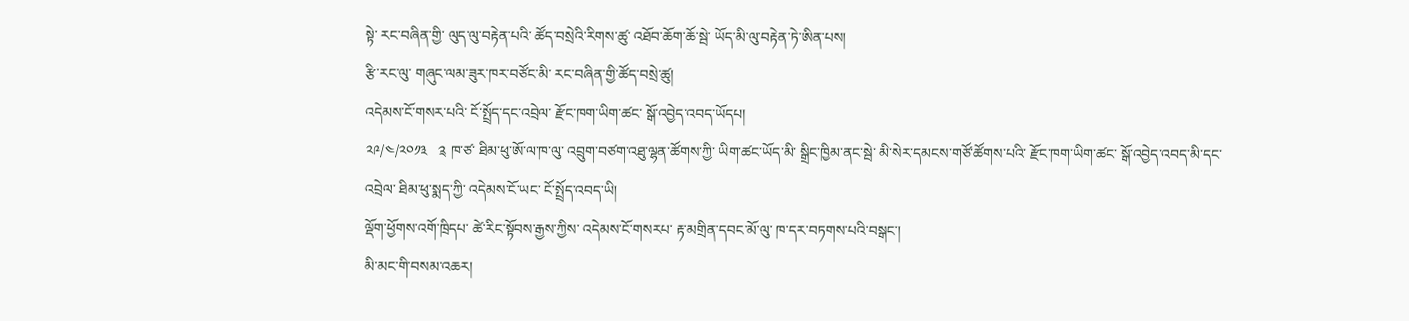སྟེ་ རང་བཞིན་གྱི་ ལུད་ལུ་བརྟེན་པའི་ ཚོད་བསྲེའི་རིགས་ཚུ་ འཐོབ་ཆོག་ཆོ་སྦེ་ ཡོད་མི་ལུ་བརྟེན་ཏེ་ཨིན་པས།
རྩི་རང་ལུ་ གཞུང་ལམ་ཟུར་ཁར་བཙོང་མི་ རང་བཞིན་གྱི་ཚོད་བསྲེ་ཚུ།
འདེམས་ངོ་གསར་པའི་ ངོ་སྤྲོད་དང་འབྲེལ་ རྫོང་ཁག་ཡིག་ཚང་ སྒོ་འབྱེད་འབད་ཡོདཔ།
༢༩/༤/༢༠༡༣   ༉ ཁ་ཙ་ ཐིམ་ཕུ་ཨོ་ལ་ཁ་ལུ་ འབྲུག་བཙག་འཐུ་ལྷན་ཚོགས་ཀྱི་ ཡིག་ཚང་ཡོད་མི་ སྒྲིང་ཁྱིམ་ནང་སྦེ་ མི་སེར་དམངས་གཙོ་ཚོགས་པའི་ རྫོང་ཁག་ཡིག་ཚང་ སྒོ་འབྱེད་འབད་མི་དང་འབྲེལ་ ཐིམ་ཕུ་སྨད་ཀྱི་ འདེམས་ངོ་ཡང་ ངོ་སྤྲོད་འབད་ཡི།
ལྡོག་ཕྱོགས་འགོ་ཁྲིདཔ་ ཚེ་རིང་སྟོབས་རྒྱས་ཀྱིས་ འདེམས་ངོ་གསརཔ་ རྟ་མགྲིན་དབང་མོ་ལུ་ ཁ་དར་བཏགས་པའི་བསྒང་།
མི་མང་གི་བསམ་འཆར།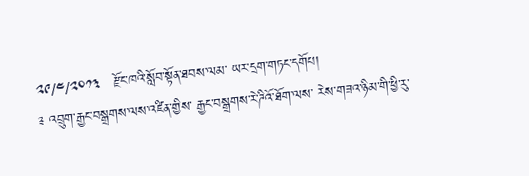༢༩/༤/༢༠༡༣   རྫོང་ཁའི་སློབ་སྟོན་ཐབས་ལམ་ ཡར་དྲག་གཏང་དགོཔ།
༉ འབྲུག་རྒྱང་བསྒྲགས་ལས་འཛིན་གྱིས་ རྒྱང་བསྒྲགས་རེ་ཌིའོ་ཐོག་ལས་ རེས་གཟའ་ཉིམ་གི་ཕྱི་རུ་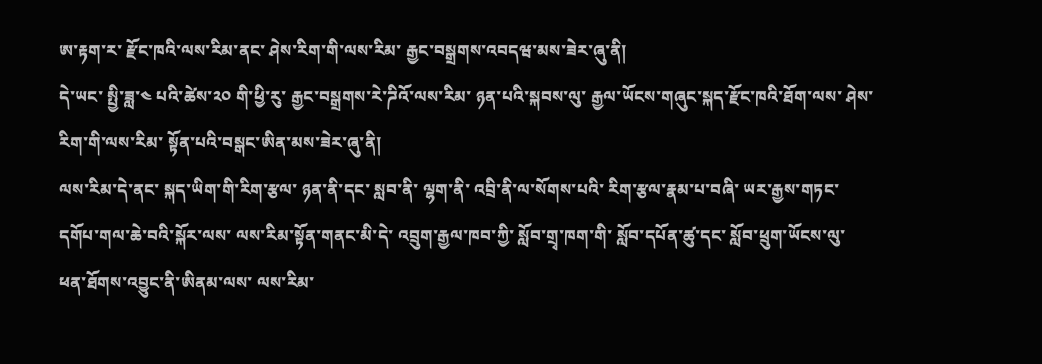ཨ་རྟག་ར་ རྫོང་ཁའི་ལས་རིམ་ནང་ ཤེས་རིག་གི་ལས་རིམ་ རྒྱང་བསྒྲགས་འབདཝ་མས་ཟེར་ཞུ་ནི།
དེ་ཡང་ སྤྱི་ཟླ་༤ པའི་ཚེས་༢༠ གི་ཕྱི་རུ་ རྒྱང་བསྒྲགས་རེ་ཌིའོ་ལས་རིམ་ ཉན་པའི་སྐབས་ལུ་ རྒྱལ་ཡོངས་གཞུང་སྐད་རྫོང་ཁའི་ཐོག་ལས་ ཤེས་རིག་གི་ལས་རིམ་ སྟོན་པའི་བསྒང་ཨིན་མས་ཟེར་ཞུ་ནི།
ལས་རིམ་དེ་ནང་ སྐད་ཡིག་གི་རིག་རྩལ་ ཉན་ནི་དང་ སླབ་ནི་ ལྷག་ནི་ འབྲི་ནི་ལ་སོགས་པའི་ རིག་རྩལ་རྣམ་པ་བཞི་ ཡར་རྒྱས་གཏང་དགོཔ་གལ་ཆེ་བའི་སྐོར་ལས་ ལས་རིམ་སྟོན་གནང་མི་དེ་ འབྲུག་རྒྱལ་ཁབ་ཀྱི་ སློབ་གྲྭ་ཁག་གི་ སློབ་དཔོན་ཚུ་དང་ སློབ་ཕྲུག་ཡོངས་ལུ་ ཕན་ཐོགས་འབྱུང་ནི་ཨིནམ་ལས་ ལས་རིམ་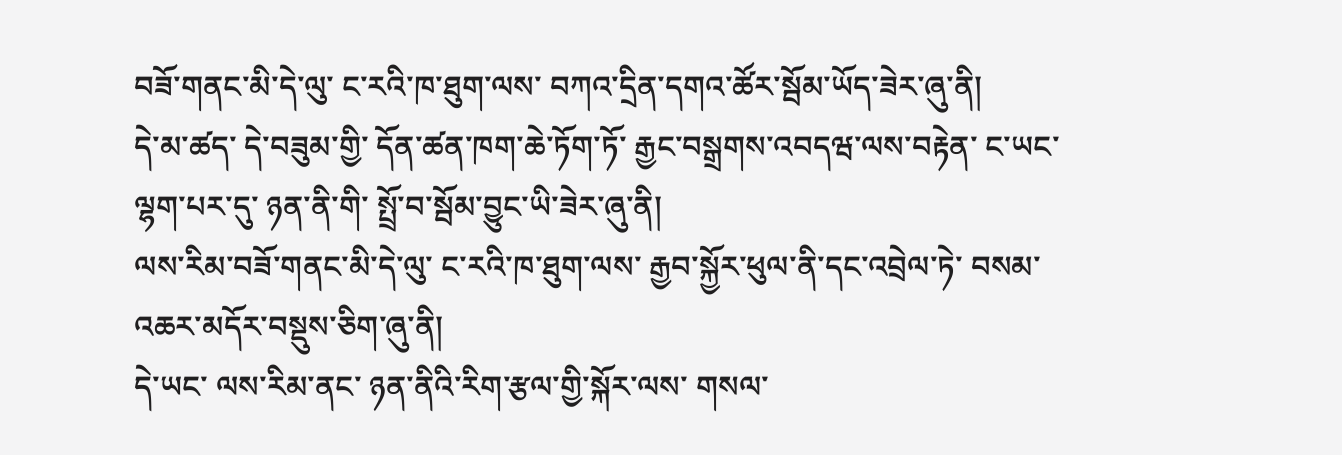བཟོ་གནང་མི་དེ་ལུ་ ང་རའི་ཁ་ཐུག་ལས་ བཀའ་དྲིན་དགའ་ཚོར་སྦོམ་ཡོད་ཟེར་ཞུ་ནི།
དེ་མ་ཚད་ དེ་བཟུམ་གྱི་ དོན་ཚན་ཁག་ཆེ་ཏོག་ཏོ་ རྒྱང་བསྒྲགས་འབདཝ་ལས་བརྟེན་ ང་ཡང་ ལྷག་པར་དུ་ ཉན་ནི་གི་ སྤྲོ་བ་སྦོམ་བྱུང་ཡི་ཟེར་ཞུ་ནི།
ལས་རིམ་བཟོ་གནང་མི་དེ་ལུ་ ང་རའི་ཁ་ཐུག་ལས་ རྒྱབ་སྐྱོར་ཕུལ་ནི་དང་འབྲེལ་ཏེ་ བསམ་འཆར་མདོར་བསྡུས་ཅིག་ཞུ་ནི།
དེ་ཡང་ ལས་རིམ་ནང་ ཉན་ནིའི་རིག་རྩལ་གྱི་སྐོར་ལས་ གསལ་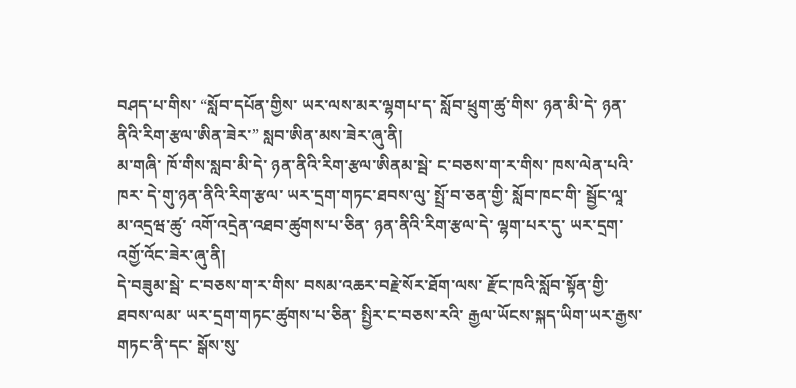བཤད་པ་གིས་ “སློབ་དཔོན་གྱིས་ ཡར་ལས་མར་ལྷགཔ་ད་ སློབ་ཕྲུག་ཚུ་གིས་ ཉན་མི་དེ་ ཉན་ནིའི་རིག་རྩལ་ཨིན་ཟེར་” སླབ་ཨིན་མས་ཟེར་ཞུ་ནི།
མ་གཞི་ ཁོ་གིས་སླབ་མི་དེ་ ཉན་ནིའི་རིག་རྩལ་ཨིནམ་སྦེ་ ང་བཅས་ག་ར་གིས་ ཁས་ལེན་པའི་ཁར་ དེ་གུ་ཉན་ནིའི་རིག་རྩལ་ ཡར་དྲག་གཏང་ཐབས་ལུ་ སྤྲོ་བ་ཅན་གྱི་ སློབ་ཁང་གི་ སྦྱོང་ལཱ་མ་འདྲཝ་ཚུ་ འགོ་འདྲེན་འཐབ་ཚུགས་པ་ཅིན་ ཉན་ནིའི་རིག་རྩལ་དེ་ ལྷག་པར་དུ་ ཡར་དྲག་འགྱོ་འོང་ཟེར་ཞུ་ནི།
དེ་བཟུམ་སྦེ་ ང་བཅས་ག་ར་གིས་ བསམ་འཆར་བརྗེ་སོར་ཐོག་ལས་ རྫོང་ཁའི་སློབ་སྟོན་གྱི་ཐབས་ལམ་ ཡར་དྲག་གཏང་ཚུགས་པ་ཅིན་ སྤྱིར་ང་བཅས་རའི་ རྒྱལ་ཡོངས་སྐད་ཡིག་ཡར་རྒྱས་གཏང་ནི་དང་ སྒོས་སུ་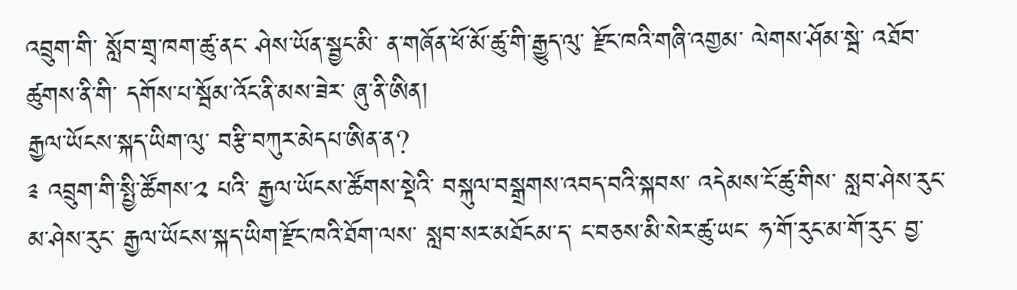འབྲུག་གི་ སློབ་གྲྭ་ཁག་ཚུ་ནང་ ཤེས་ཡོན་སྦྱང་མི་ ན་གཞོན་ཕོ་མོ་ཚུ་གི་རྒྱུད་ལུ་ རྫོང་ཁའི་གཞི་འགྱམ་ ལེགས་ཤོམ་སྦེ་ འཐོབ་ཚུགས་ནི་གི་ དགོས་པ་སྦོམ་འོང་ནི་མས་ཟེར་ ཞུ་ནི་ཨིན།
རྒྱལ་ཡོངས་སྐད་ཡིག་ལུ་ བརྩི་བཀུར་མེདཔ་ཨིན་ན?
༉ འབྲུག་གི་སྤྱི་ཚོགས་༢ པའི་ རྒྱལ་ཡོངས་ཚོགས་སྡེའི་ བསྐུལ་བསྒྲགས་འབད་བའི་སྐབས་ འདེམས་ངོ་ཚུ་གིས་ སླབ་ཤེས་རུང་མ་ཤེས་རུང་ རྒྱལ་ཡོངས་སྐད་ཡིག་རྫོང་ཁའི་ཐོག་ལས་ སླབ་སར་མཐོངམ་ད་ ང་བཅས་མི་སེར་ཚུ་ཡང་ ཧ་གོ་རུང་མ་གོ་རུང་ བྱ་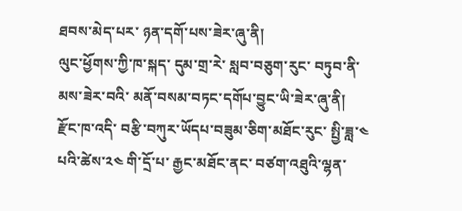ཐབས་མེད་པར་ ཉན་དགོ་པས་ཟེར་ཞུ་ནི།
ལུང་ཕྱོགས་ཀྱི་ཁ་སྐད་ དུམ་གྲ་རེ་ སླབ་བཅུག་རུང་ བཏུབ་ནི་མས་ཟེར་བའི་ མནོ་བསམ་བཏང་དགོཔ་བྱུང་ཡི་ཟེར་ཞུ་ནི།
རྫོང་ཁ་འདི་ བརྩི་བཀུར་ཡོདཔ་བཟུམ་ཅིག་མཐོང་རུང་ སྤྱི་ཟླ་༤ པའི་ཚེས་༢༤ གི་དྲོ་པ་ རྒྱང་མཐོང་ནང་ བཙག་འཐུའི་ལྷན་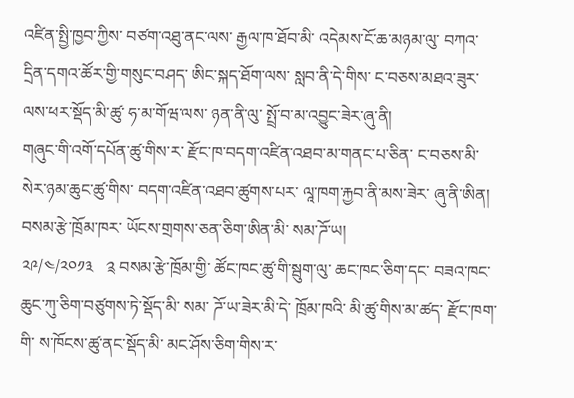འཛིན་སྤྱི་ཁྱབ་ཀྱིས་ བཙག་འཐུ་ནང་ལས་ རྒྱལ་ཁ་ཐོབ་མི་ འདེམས་ངོ་ཆ་མཉམ་ལུ་ བཀའ་དྲིན་དགའ་ཚོར་གྱི་གསུང་བཤད་ ཨིང་སྐད་ཐོག་ལས་ སླབ་ནི་དེ་གིས་ ང་བཅས་མཐའ་ཟུར་ལས་ཕར་སྡོད་མི་ཚུ་ ཧ་མ་གོཝ་ལས་ ཉན་ནི་ལུ་ སྤྲོ་བ་མ་འབྱུང་ཟེར་ཞུ་ནི།
གཞུང་གི་འགོ་དཔོན་ཚུ་གིས་ར་ རྫོང་ཁ་བདག་འཛིན་འཐབ་མ་གནང་པ་ཅིན་ ང་བཅས་མི་སེར་ཉམ་ཆུང་ཚུ་གིས་ བདག་འཛིན་འཐབ་ཚུགས་པར་ ལཱ་ཁག་རྐྱབ་ནི་མས་ཟེར་ ཞུ་ནི་ཨིན།
བསམ་རྩེ་ཁྲོམ་ཁར་ ཡོངས་གྲགས་ཅན་ཅིག་ཨིན་མི་ སམ་ཌོ་ཡ།
༢༩/༤/༢༠༡༣   ༉ བསམ་རྩེ་ཁྲོམ་གྱི་ ཚོང་ཁང་ཚུ་གི་སྦུག་ལུ་ ཆང་ཁང་ཅིག་དང་ བཟའ་ཁང་ཆུང་ཀུ་ཅིག་བཙུགས་ཏེ་སྡོད་མི་ སམ་ ཌོ་ཡ་ཟེར་མི་དེ་ ཁྲོམ་ཁའི་ མི་ཚུ་གིས་མ་ཚད་ རྫོང་ཁག་གི་ ས་ཁོངས་ཚུ་ནང་སྡོད་མི་ མང་ཤོས་ཅིག་གིས་ར་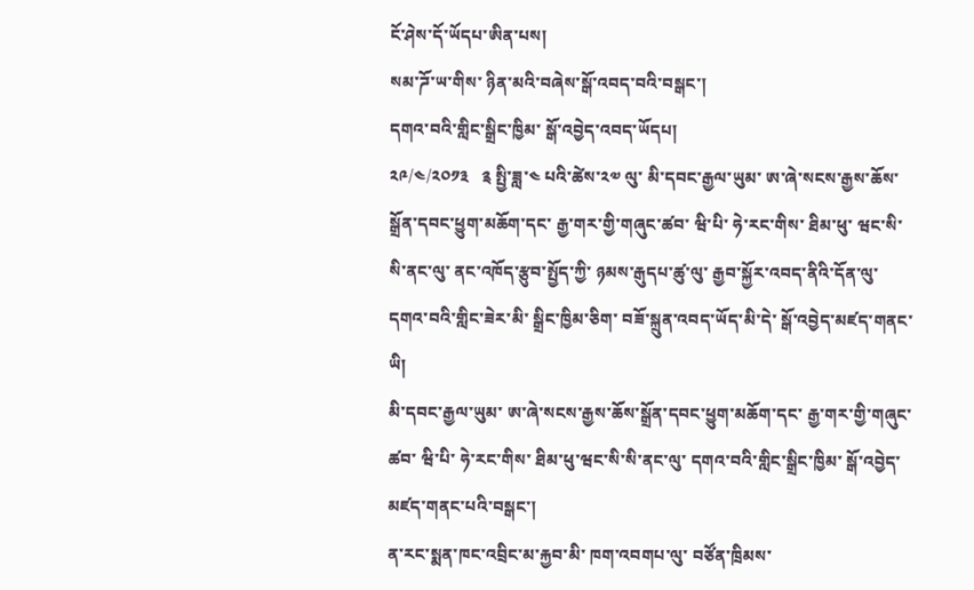ངོ་ཤེས་དོ་ཡོདཔ་ཨིན་པས།
སམ་ཌོ་ཡ་གིས་ ཉིན་མའི་བཞེས་སྒོ་འབད་བའི་བསྒང་།
དགའ་བའི་གླིང་སྒྲིང་ཁྱིམ་ སྒོ་འབྱེད་འབད་ཡོདཔ།
༢༩/༤/༢༠༡༣   ༉ སྤྱི་ཟླ་༤ པའི་ཚེས་༢༧ ལུ་ མི་དབང་རྒྱལ་ཡུམ་ ཨ་ཞེ་སངས་རྒྱས་ཆོས་སྒྲོན་དབང་ཕྱུག་མཆོག་དང་ རྒྱ་གར་གྱི་གཞུང་ཚབ་ ཝི་པི་ ཧེ་རང་གིས་ ཐིམ་ཕུ་ ཝང་སི་སི་ནང་ལུ་ ནང་འཁོད་རྩུབ་སྤྱོད་ཀྱི་ ཉམས་རྒུདཔ་ཚུ་ལུ་ རྒྱབ་སྐྱོར་འབད་ནིའི་དོན་ལུ་ དགའ་བའི་གླིང་ཟེར་མི་ སྒྲིང་ཁྱིམ་ཅིག་ བཟོ་སྐྲུན་འབད་ཡོད་མི་དེ་ སྒོ་འབྱེད་མཛད་གནང་ཡི།
མི་དབང་རྒྱལ་ཡུམ་ ཨ་ཞེ་སངས་རྒྱས་ཆོས་སྒྲོན་དབང་ཕྱུག་མཆོག་དང་ རྒྱ་གར་གྱི་གཞུང་ཚབ་ ཝི་པི་ ཧེ་རང་གིས་ ཐིམ་ཕུ་ཝང་སི་སི་ནང་ལུ་ དགའ་བའི་གླིང་སྒྲིང་ཁྱིམ་ སྒོ་འབྱེད་མཛད་གནང་པའི་བསྒང་།
ན་རང་སྨན་ཁང་འབྲིང་མ་རྐྱབ་མི་ ཁག་འབགཔ་ལུ་ བཙོན་ཁྲིམས་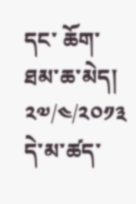དང་ ཆོག་ཐམ་ཆ་མེད།
༢༧/༤/༢༠༡༣   དེ་མ་ཚད་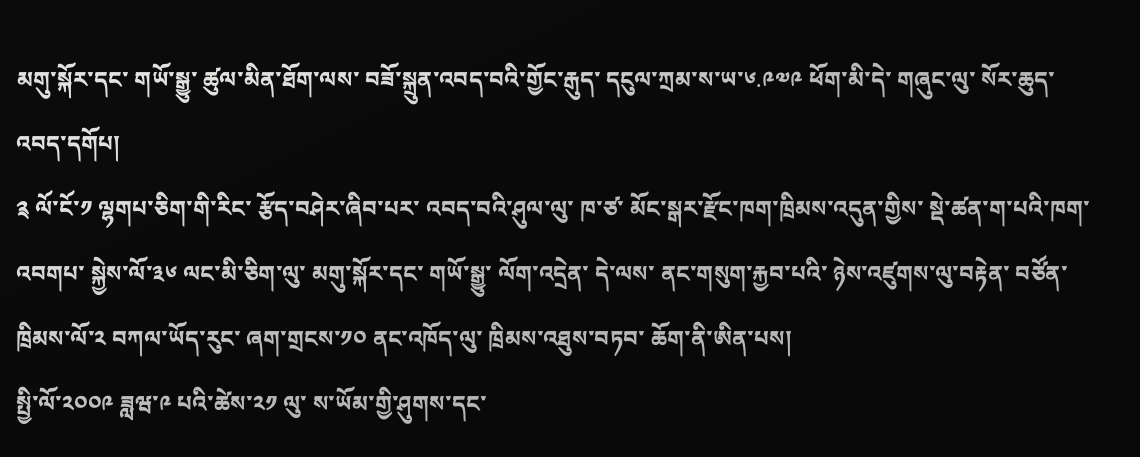མགུ་སྐོར་དང་ གཡོ་སྒྱུ་ ཚུལ་མིན་ཐོག་ལས་ བཟོ་སྐྲུན་འབད་བའི་གྱོང་རྒུད་ དངུལ་ཀྲམ་ས་ཡ་༦.༩༧༩ ཕོག་མི་དེ་ གཞུང་ལུ་ སོར་ཆུད་འབད་དགོཔ།
༉ ལོ་ངོ་༡ ལྷགཔ་ཅིག་གི་རིང་ རྩོད་བཤེར་ཞིབ་པར་ འབད་བའི་ཤུལ་ལུ་ ཁ་ཙ་ མོང་སྒར་རྫོང་ཁག་ཁྲིམས་འདུན་གྱིས་ སྡེ་ཚན་ག་པའི་ཁག་འབགཔ་ སྐྱེས་ལོ་༣༦ ལང་མི་ཅིག་ལུ་ མགུ་སྐོར་དང་ གཡོ་སྒྱུ་ ལོག་འདྲེན་ དེ་ལས་ ནང་གསུག་རྐྱབ་པའི་ ཉེས་འཛུགས་ལུ་བརྟེན་ བཙོན་ཁྲིམས་ལོ་༢ བཀལ་ཡོད་རུང་ ཞག་གྲངས་༡༠ ནང་འཁོད་ལུ་ ཁྲིམས་འཐུས་བཏབ་ ཆོག་ནི་ཨིན་པས།
སྤྱི་ལོ་༢༠༠༩ ཟླཝ་༩ པའི་ཚེས་༢༡ ལུ་ ས་ཡོམ་གྱི་ཤུགས་དང་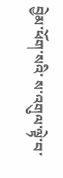བྱེམ་ཕོག་སའི་ ས་འགུལ་ལྟེ་བ་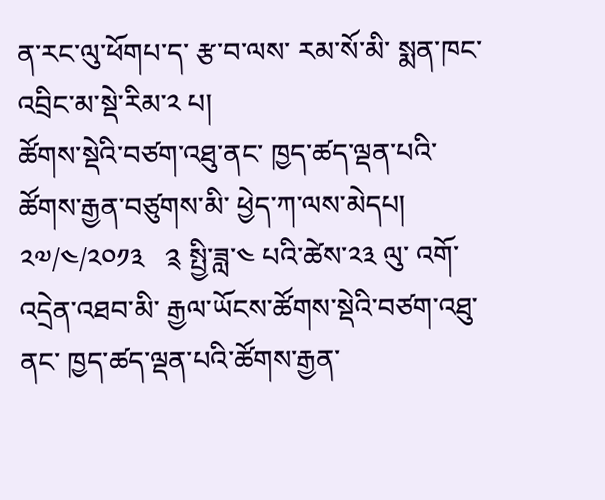ན་རང་ལུ་ཕོགཔ་ད་ རྩ་བ་ལས་ རམ་སོ་མི་ སྨན་ཁང་འབྲིང་མ་སྡེ་རིམ་༢ པ།
ཚོགས་སྡེའི་བཙག་འཐུ་ནང་ ཁྱད་ཚད་ལྡན་པའི་ཚོགས་རྒྱན་བཙུགས་མི་ ཕྱེད་ཀ་ལས་མེདཔ།
༢༧/༤/༢༠༡༣   ༉ སྤྱི་ཟླ་༤ པའི་ཚེས་༢༣ ལུ་ འགོ་འདྲེན་འཐབ་མི་ རྒྱལ་ཡོངས་ཚོགས་སྡེའི་བཙག་འཐུ་ནང་ ཁྱད་ཚད་ལྡན་པའི་ཚོགས་རྒྱན་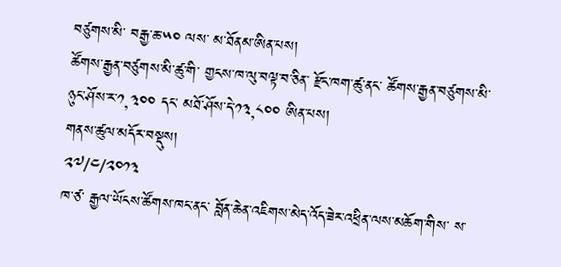བཙུགས་མི་ བརྒྱ་ཆ་༥༠ ལས་ མ་ཐོནམ་ཨིན་པས།
ཚོགས་རྒྱན་བཙུགས་མི་ཚུ་གི་ གྱངས་ཁ་ལུ་བལྟ་བ་ཅིན་ རྫོང་ཁག་ཚུ་ནང་ ཚོགས་རྒྱན་བཙུགས་མི་ ཉུང་ཤོས་ར་༡,༣༠༠ དང་ མཐོ་ཤོས་དེ་༡༣,༨༠༠ ཨིན་པས།
གནས་ཚུལ་མདོར་བསྡུས།
༢༧/༤/༢༠༡༣
ཁ་ཙ་ རྒྱལ་ཡོངས་ཚོགས་ཁང་ནང་ བློན་ཆེན་འཇིགས་མེད་འོད་ཟེར་འཕྲིན་ལས་མཆོག་གིས་ ས་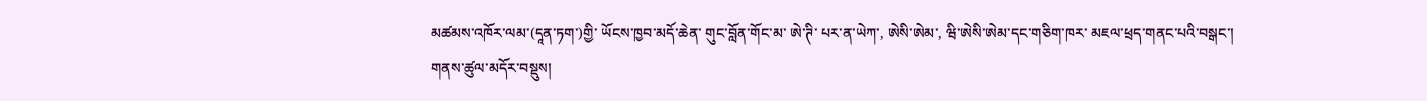མཚམས་འཁོར་ལམ་(དཱན་ཏག་)གྱི་ ཡོངས་ཁྱབ་མདོ་ཆེན་ གུང་བློན་གོང་མ་ ཨེ་ཊི་ པར་ན་ཡེཀ་, ཨེསི་ཨེམ་, ཝི་ཨེསི་ཨེམ་དང་གཅིག་ཁར་ མཇལ་ཕྲད་གནང་པའི་བསྒང་།
གནས་ཚུལ་མདོར་བསྡུས།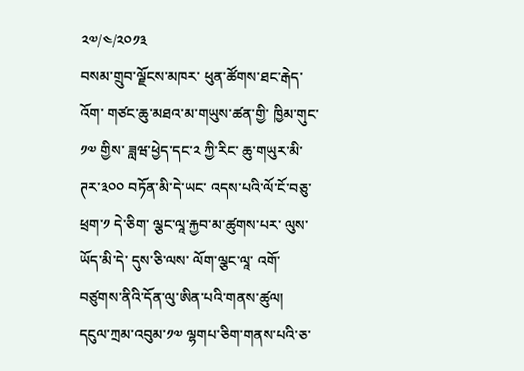༢༧/༤/༢༠༡༣
བསམ་གྲུབ་ལྗོངས་མཁར་ ཕུན་ཚོགས་ཐང་རྒེད་འོག་ གཙང་ཆུ་མཐའ་མ་གཡུས་ཚན་གྱི་ ཁྱིམ་གུང་༡༧ གྱིས་ ཟླཝ་ཕྱེད་དང་༢ ཀྱི་རིང་ ཆུ་གཡུར་མི་ཊར་༣༠༠ བཏོན་མི་དེ་ཡང་ འདས་པའི་ལོ་ངོ་བཅུ་ཕྲག་༡ དེ་ཅིག་ ལྕང་ལཱ་རྐྱབ་མ་ཚུགས་པར་ ལུས་ཡོད་མི་དེ་ དུས་ཅི་ལས་ ལོག་ལྕང་ལཱ་ འགོ་བཙུགས་ནིའི་དོན་ལུ་ཨིན་པའི་གནས་ཚུལ།
དངུལ་ཀྲམ་འབུམ་༡༧ ལྷགཔ་ཅིག་གནས་པའི་ཅ་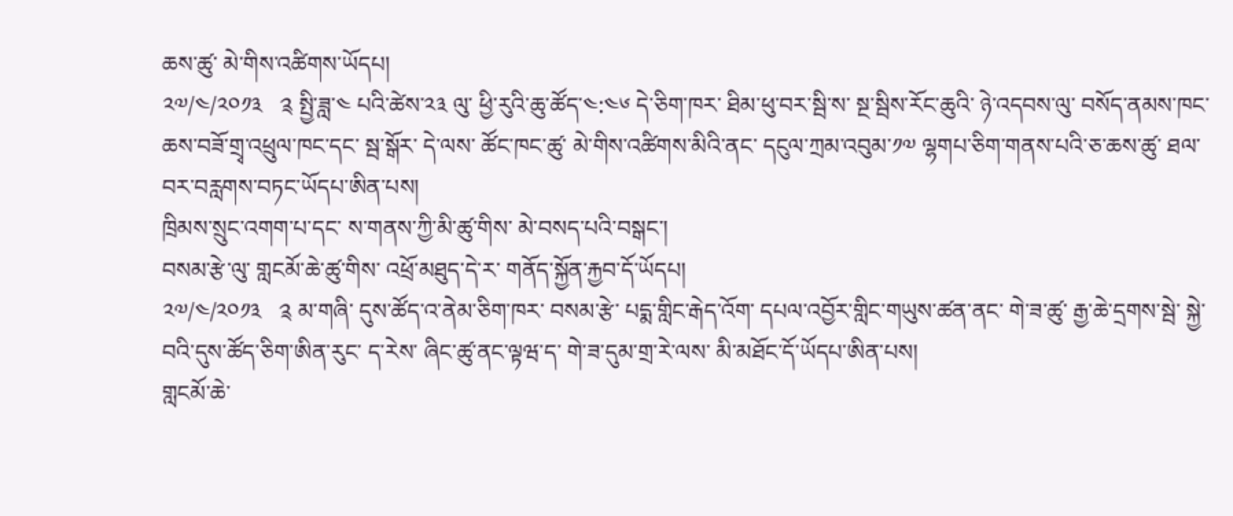ཆས་ཚུ་ མེ་གིས་འཚིགས་ཡོདཔ།
༢༧/༤/༢༠༡༣   ༉ སྤྱི་ཟླ་༤ པའི་ཚེས་༢༣ ལུ་ ཕྱི་རུའི་ཆུ་ཚོད་༤:༤༦ དེ་ཅིག་ཁར་ ཐིམ་ཕུ་བར་སྦི་ས་ སྔ་སྦིས་རོང་ཆུའི་ ཉེ་འདབས་ལུ་ བསོད་ནམས་ཁང་ཆས་བཟོ་གྲྭ་འཕྲུལ་ཁང་དང་ སྦ་སྒོར་ དེ་ལས་ ཚོང་ཁང་ཚུ་ མེ་གིས་འཚིགས་མིའི་ནང་ དངུལ་ཀྲམ་འབུམ་༡༧ ལྷགཔ་ཅིག་གནས་པའི་ཅ་ཆས་ཚུ་ ཐལ་བར་བརླགས་བཏང་ཡོདཔ་ཨིན་པས།
ཁྲིམས་སྲུང་འགག་པ་དང་ ས་གནས་ཀྱི་མི་ཚུ་གིས་ མེ་བསད་པའི་བསྒང་།
བསམ་རྩེ་ལུ་ གླངམོ་ཆེ་ཚུ་གིས་ འཕྲོ་མཐུད་དེ་ར་ གནོད་སྐྱོན་རྐྱབ་དོ་ཡོདཔ།
༢༧/༤/༢༠༡༣   ༉ མ་གཞི་ དུས་ཚོད་འ་ནེམ་ཅིག་ཁར་ བསམ་རྩེ་ པདྨ་གླིང་རྒེད་འོག་ དཔལ་འབྱོར་གླིང་གཡུས་ཚན་ནང་ གེ་ཟ་ཚུ་ རྒྱ་ཆེ་དྲགས་སྦེ་ སྐྱེ་བའི་དུས་ཚོད་ཅིག་ཨིན་རུང་ ད་རེས་ ཞིང་ཚུ་ནང་ལྟཝ་ད་ གེ་ཟ་དུམ་གྲ་རེ་ལས་ མི་མཐོང་དོ་ཡོདཔ་ཨིན་པས།
གླངམོ་ཆེ་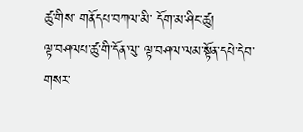ཚུ་གིས་ གནོདཔ་བཀལ་མི་ དོག་མ་ཤིང་ཚུ།
ལྟ་བཤལཔ་ཚུ་གི་དོན་ལུ་ ལྟ་བཤལ་ལམ་སྟོན་དཔེ་དེབ་ གསར་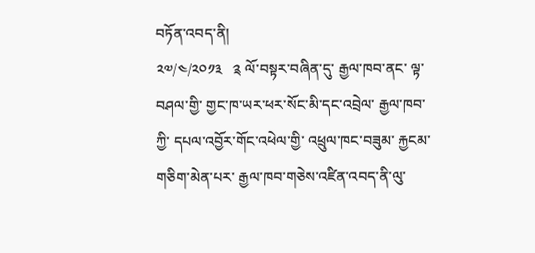བཏོན་འབད་ནི།
༢༧/༤/༢༠༡༣   ༉ ལོ་བསྟར་བཞིན་དུ་ རྒྱལ་ཁབ་ནང་ ལྟ་བཤལ་གྱི་ གྱང་ཁ་ཡར་ཕར་སོང་མི་དང་འབྲེལ་ རྒྱལ་ཁབ་ཀྱི་ དཔལ་འབྱོར་གོང་འཕེལ་གྱི་ འཕྲུལ་ཁང་བཟུམ་ རྐྱངམ་གཅིག་མེན་པར་ རྒྱལ་ཁབ་གཅེས་འཛིན་འབད་ནི་ལུ་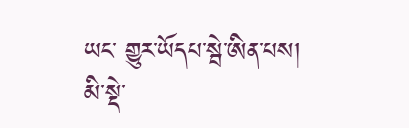ཡང་ གྱུར་ཡོདཔ་སྦེ་ཨིན་པས།
མི་སྡེ་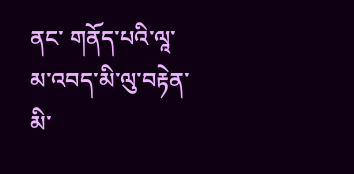ནང་ གནོད་པའི་ལཱ་མ་འབད་མི་ལུ་བརྟེན་ མི་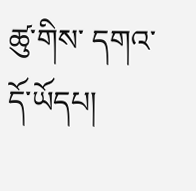ཚུ་གིས་ དགའ་དོ་ཡོདཔ།